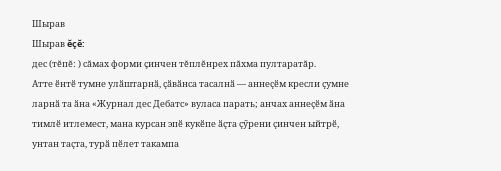Шырав
Шырав ĕçĕ:
дес (тĕпĕ: ) сăмах форми çинчен тĕплĕнрех пăхма пултаратăр.
Атте ӗнтӗ тумне улӑштарнӑ, ҫӑвӑнса тасалнӑ — аннеҫӗм кресли ҫумне ларнӑ та ӑна «Журнал дес Дебатс» вуласа парать; анчах аннеҫӗм ӑна тимлӗ итлемест, мана курсан эпӗ кукӗпе ӑҫта ҫӳрени ҫинчен ыйтрӗ, унтан таҫта, турӑ пӗлет такампа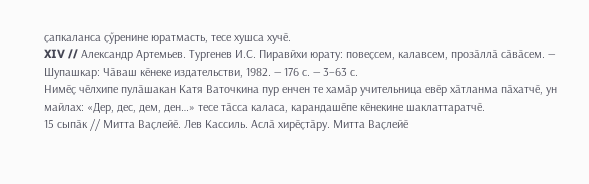ҫапкаланса ҫӳренине юратмасть, тесе хушса хучӗ.
XIV // Александр Артемьев. Тургенев И.С. Пиравйхи юрату: повеҫсем, калавсем, прозӑллӑ сӑвӑсем. — Шупашкар: Чӑваш кӗнеке издательстви, 1982. — 176 с. — 3–63 с.
Нимӗҫ чӗлхипе пулӑшакан Катя Ваточкина пур енчен те хамӑр учительница евӗр хӑтланма пӑхатчӗ, ун майлах: «Дер, дес, дем, ден…» тесе тӑсса каласа, карандашӗпе кӗнекине шаклаттаратчӗ.
15 сыпӑк // Митта Ваҫлейӗ. Лев Кассиль. Аслӑ хирӗҫтӑру. Митта Ваҫлейӗ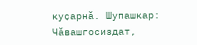куҫарнӑ. Шупашкар: Чӑвашгосиздат,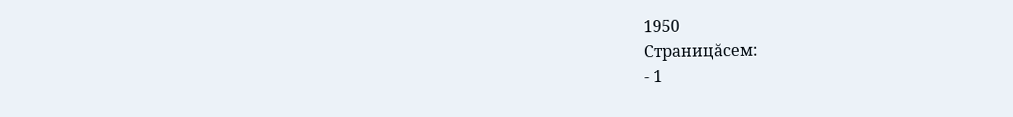1950
Страницăсем:
- 1